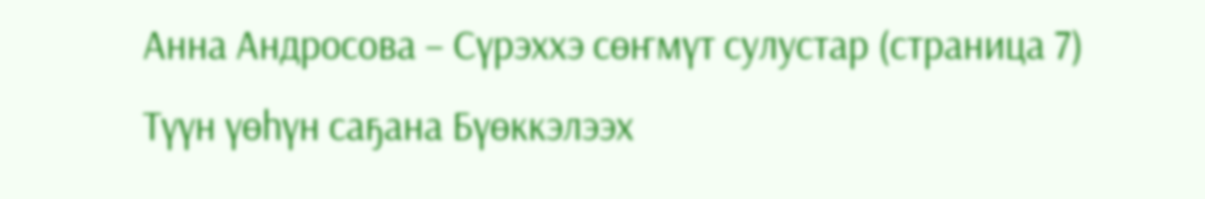Анна Андросова – Сүрэххэ сөҥмүт сулустар (страница 7)
Түүн үөһүн саҕана Бүөккэлээх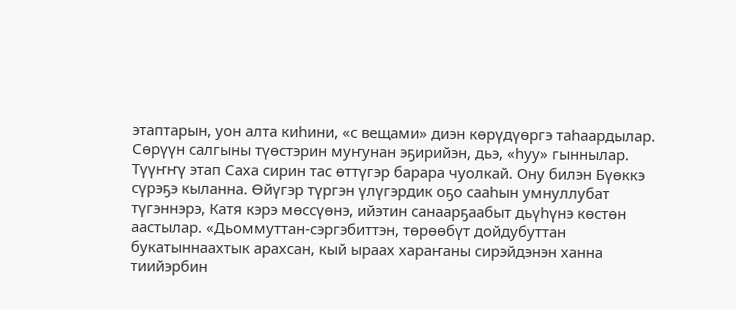этаптарын, уон алта киһини, «с вещами» диэн көрүдүөргэ таһаардылар. Сөрүүн салгыны түөстэрин муҥунан эҕирийэн, дьэ, «һуу» гыннылар.
Түүҥҥү этап Саха сирин тас өттүгэр барара чуолкай. Ону билэн Бүөккэ сүрэҕэ кыланна. Өйүгэр түргэн үлүгэрдик оҕо сааһын умнуллубат түгэннэрэ, Катя кэрэ мөссүөнэ, ийэтин санаарҕаабыт дьүһүнэ көстөн аастылар. «Дьоммуттан-сэргэбиттэн, төрөөбүт дойдубуттан букатыннаахтык арахсан, кый ыраах хараҥаны сирэйдэнэн ханна тиийэрбин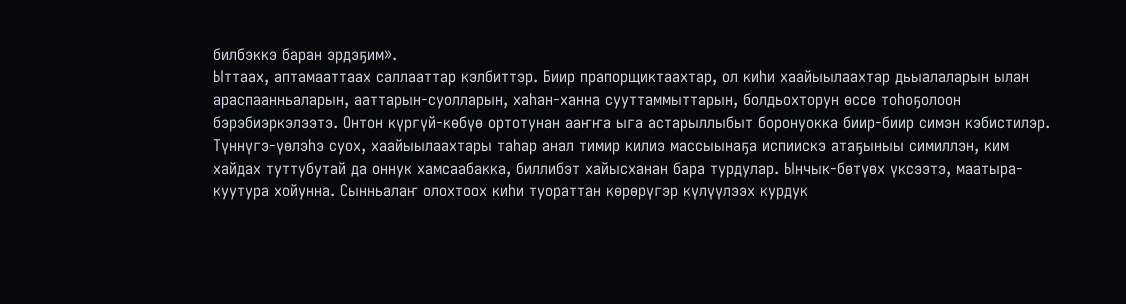билбэккэ баран эрдэҕим».
Ыттаах, аптамааттаах саллааттар кэлбиттэр. Биир прапорщиктаахтар, ол киһи хаайыылаахтар дьыалаларын ылан араспаанньаларын, ааттарын-суолларын, хаһан-ханна сууттаммыттарын, болдьохторун өссө тоһоҕолоон бэрэбиэркэлээтэ. Онтон күргүй-көбүө ортотунан ааҥҥа ыга астарыллыбыт боронуокка биир-биир симэн кэбистилэр. Түннүгэ-үөлэһэ суох, хаайыылаахтары таһар анал тимир килиэ массыынаҕа испиискэ атаҕыныы симиллэн, ким хайдах туттубутай да оннук хамсаабакка, биллибэт хайысханан бара турдулар. Ынчык-бөтүөх үксээтэ, маатыра-куутура хойунна. Сынньалаҥ олохтоох киһи туораттан көрөрүгэр күлүүлээх курдук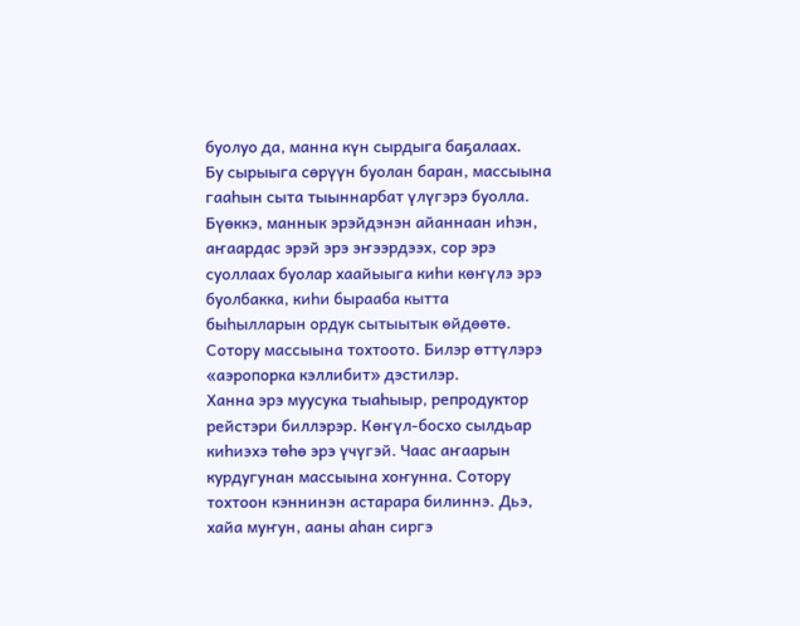буолуо да, манна күн сырдыга баҕалаах.
Бу сырыыга сөрүүн буолан баран, массыына гааһын сыта тыыннарбат үлүгэрэ буолла. Бүөккэ, маннык эрэйдэнэн айаннаан иһэн, аҥаардас эрэй эрэ эҥээрдээх, сор эрэ суоллаах буолар хаайыыга киһи көҥүлэ эрэ буолбакка, киһи бырааба кытта быһылларын ордук сытыытык өйдөөтө. Сотору массыына тохтоото. Билэр өттүлэрэ «аэропорка кэллибит» дэстилэр.
Ханна эрэ муусука тыаһыыр, репродуктор рейстэри биллэрэр. Көҥүл-босхо сылдьар киһиэхэ төһө эрэ үчүгэй. Чаас аҥаарын курдугунан массыына хоҥунна. Сотору тохтоон кэннинэн астарара билиннэ. Дьэ, хайа муҥун, ааны аһан сиргэ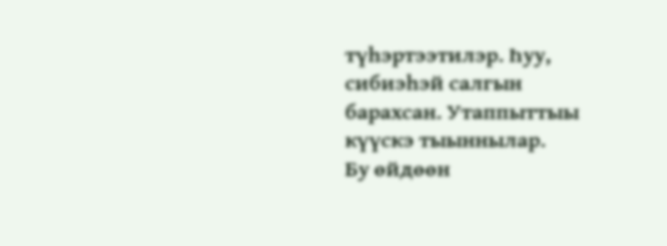түһэртээтилэр. Һуу, сибиэһэй салгын барахсан. Утаппыттыы күүскэ тыыннылар.
Бу өйдөөн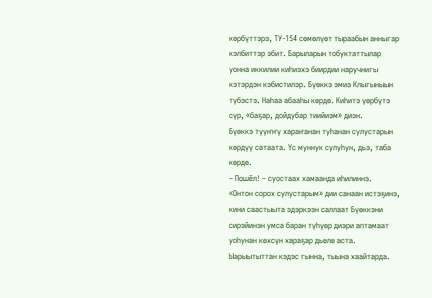көрбүттэрэ, ТУ-154 сөмөлүөт тыраабын анныгар кэлбиттэр эбит. Барыларын тобуктаттылар уонна иккилии киһиэхэ биирдии наручнигы кэтэрдэн кэбистилэр. Бүөккэ эмиэ Клыгыныын түбэстэ. Наһаа абааһы көрдө. Киһитэ үөрбүтэ сүр, «баҕар, дойдубар тиийиэм» диэн.
Бүөккэ түүҥҥү хараҥанан туһанан сулустарын көрдүү сатаата. Үс муннук сулуһун, дьэ, таба көрдө.
– Пошёл! – суостаах хамаанда иһилиннэ.
«Онтон сорох сулустарым» дии санаан истэҕинэ, кини саастыыта эдэркээн саллаат Бүөккэни сирэйинэн умса баран түһүөр диэри аптамаат уоһунан көхсүн хараҕар дьөлө аста. Ыарыытыттан кэдэс гынна, тыына хаайтарда.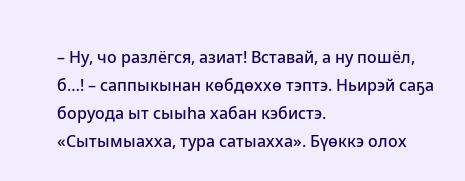– Ну, чо разлёгся, азиат! Вставай, а ну пошёл, б…! – саппыкынан көбдөххө тэптэ. Ньирэй саҕа боруода ыт сыыһа хабан кэбистэ.
«Сытымыахха, тура сатыахха». Бүөккэ олох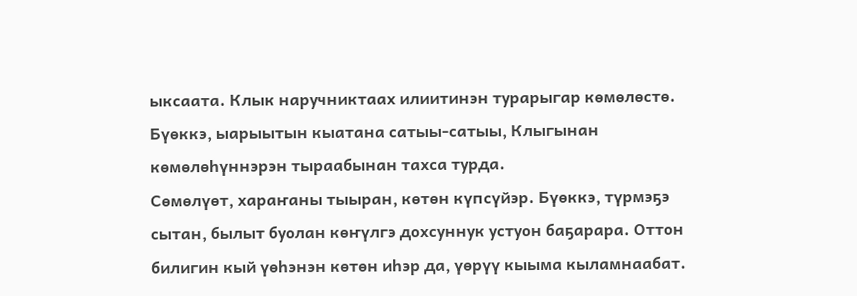ыксаата. Клык наручниктаах илиитинэн турарыгар көмөлөстө. Бүөккэ, ыарыытын кыатана сатыы-сатыы, Клыгынан көмөлөһүннэрэн тыраабынан тахса турда.
Сөмөлүөт, хараҥаны тыыран, көтөн күпсүйэр. Бүөккэ, түрмэҕэ сытан, былыт буолан көҥүлгэ дохсуннук устуон баҕарара. Оттон билигин кый үөһэнэн көтөн иһэр да, үөрүү кыыма кыламнаабат.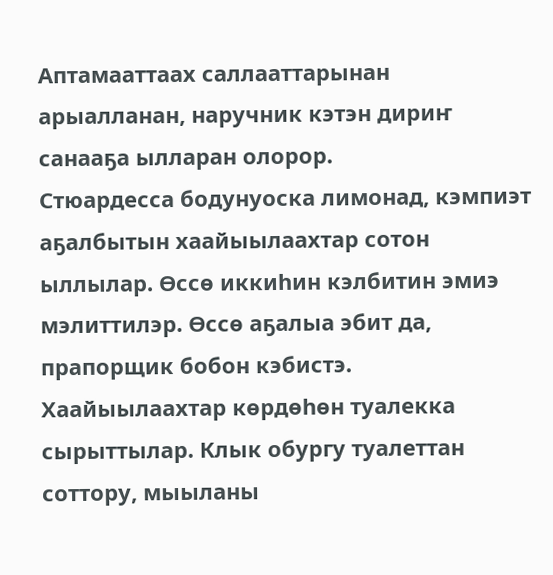Аптамааттаах саллааттарынан арыалланан, наручник кэтэн дириҥ санааҕа ылларан олорор.
Стюардесса бодунуоска лимонад, кэмпиэт аҕалбытын хаайыылаахтар сотон ыллылар. Өссө иккиһин кэлбитин эмиэ мэлиттилэр. Өссө аҕалыа эбит да, прапорщик бобон кэбистэ.
Хаайыылаахтар көрдөһөн туалекка сырыттылар. Клык обургу туалеттан соттору, мыыланы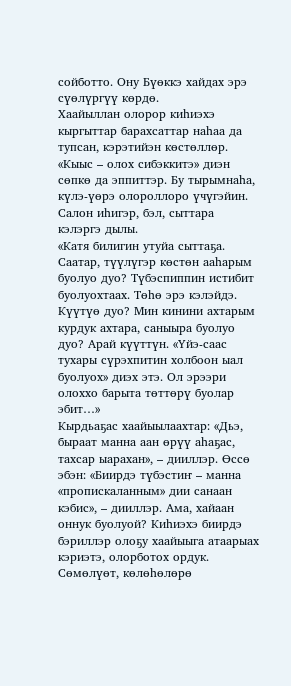сойботто. Ону Бүөккэ хайдах эрэ сүөлүргүү көрдө.
Хаайыллан олорор киһиэхэ кыргыттар барахсаттар наһаа да тупсан, кэрэтийэн көстөллөр. «Кыыс – олох сибэккитэ» диэн сөпкө да эппиттэр. Бу тырымнаһа, күлэ-үөрэ олороллоро үчүгэйин. Салон иһигэр, бэл, сыттара кэлэргэ дылы.
«Катя билигин утуйа сыттаҕа. Саатар, түүлүгэр көстөн ааһарым буолуо дуо? Түбэспиппин истибит буолуохтаах. Төһө эрэ кэлэйдэ. Күүтүө дуо? Мин кинини ахтарым курдук ахтара, саныыра буолуо дуо? Арай күүттүн. «Үйэ-саас тухары сүрэхпитин холбоон ыал буолуох» диэх этэ. Ол эрээри олоххо барыта төттөрү буолар эбит…»
Кырдьаҕас хаайыылаахтар: «Дьэ, быраат манна аан өрүү аһаҕас, тахсар ыарахан», – дииллэр. Өссө эбэн: «Биирдэ түбэстиҥ – манна «пропискаланным» дии санаан кэбис», – дииллэр. Ама, хайаан оннук буолуой? Киһиэхэ биирдэ бэриллэр олоҕу хаайыыга атаарыах кэриэтэ, олорботох ордук.
Сөмөлүөт, көлөһөлөрө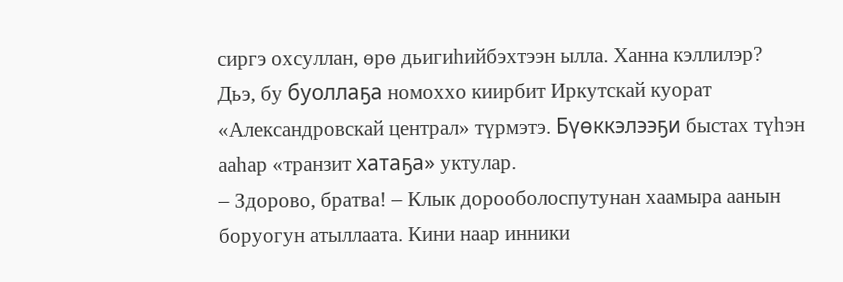сиргэ охсуллан, өрө дьигиһийбэхтээн ылла. Ханна кэллилэр?
Дьэ, бу буоллаҕа номоххо киирбит Иркутскай куорат «Александровскай централ» түрмэтэ. Бүөккэлээҕи быстах түһэн ааһар «транзит хатаҕа» уктулар.
– Здорово, братва! – Клык дорооболоспутунан хаамыра аанын боруогун атыллаата. Кини наар инники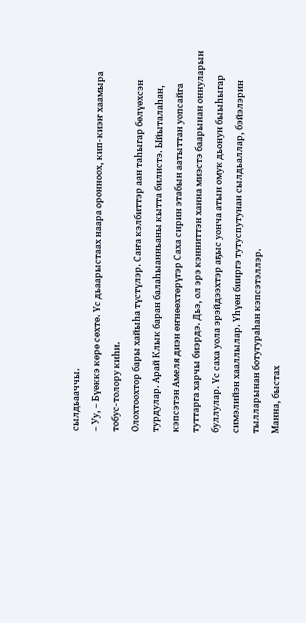сылдьааччы.
– Уу, – Бүөккэ көрө сөхтө. Үс дьаарыстаах наара оронноох, кип-киэҥ хаамыра тобус-толору киһи.
Олохтоохтор бары хайыһа түстүлэр. Саҥа кэлбиттэр аан таһыгар бөлүөхсэн турдулар. Арай Клык баран балаһыанньаны кытта билистэ. Ыйыталаһан, кэпсэтэн Амеля диэн өҥнөөхтөрүгэр Саха сирин этабын аатыттан уопсайга туттарга харчы биэрдэ. Дьэ, ол эрэ кэнниттэн ханна миэстэ баарынан оннуларын буллулар. Үс саха уола эрэйдээхтэр аҕыс уонча атын омук дьонун быыһыгар симэлийэн хааллылар. Үһүөн бииргэ тутуспутунан сылдьаллар, бэйэлэрин тылларынан ботугураһан кэпсэтэллэр.
Манна, быстах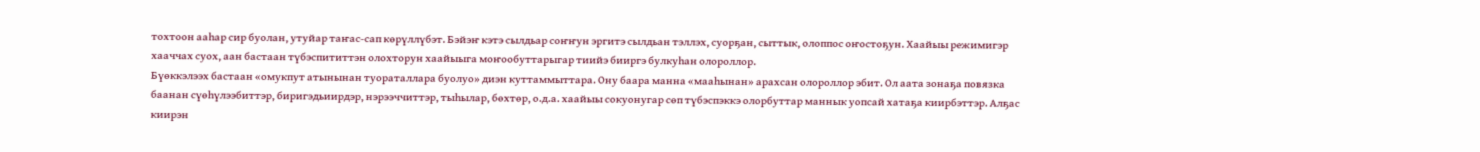тохтоон ааһар сир буолан, утуйар таҥас-сап көрүллүбэт. Бэйэҥ кэтэ сылдьар соҥҥун эргитэ сылдьан тэллэх, суорҕан, сыттык, олоппос оҥостоҕун. Хаайыы режимигэр хааччах суох, аан бастаан түбэспититтэн олохторун хаайыыга моҥообуттарыгар тиийэ бииргэ булкуһан олороллор.
Бүөккэлээх бастаан «омукпут атынынан туораталлара буолуо» диэн куттаммыттара. Ону баара манна «мааһынан» арахсан олороллор эбит. Ол аата зонаҕа повязка баанан сүөһүлээбиттэр, биригэдьиирдэр, нэрээччиттэр, тыһылар, бөхтөр, о.д.а. хаайыы сокуонугар сөп түбэспэккэ олорбуттар маннык уопсай хатаҕа киирбэттэр. Алҕас киирэн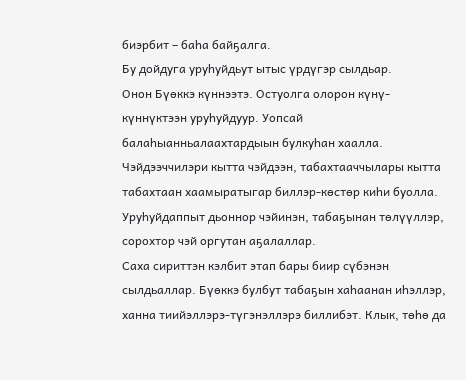биэрбит – баһа байҕалга.
Бу дойдуга уруһуйдьут ытыс үрдүгэр сылдьар.
Онон Бүөккэ күннээтэ. Остуолга олорон күнү-күннүктээн уруһуйдуур. Уопсай балаһыанньалаахтардыын булкуһан хаалла. Чэйдээччилэри кытта чэйдээн, табахтааччылары кытта табахтаан хаамыратыгар биллэр-көстөр киһи буолла. Уруһуйдаппыт дьоннор чэйинэн, табаҕынан төлүүллэр, сорохтор чэй оргутан аҕалаллар.
Саха сириттэн кэлбит этап бары биир сүбэнэн сылдьаллар. Бүөккэ булбут табаҕын хаһаанан иһэллэр, ханна тиийэллэрэ-түгэнэллэрэ биллибэт. Клык, төһө да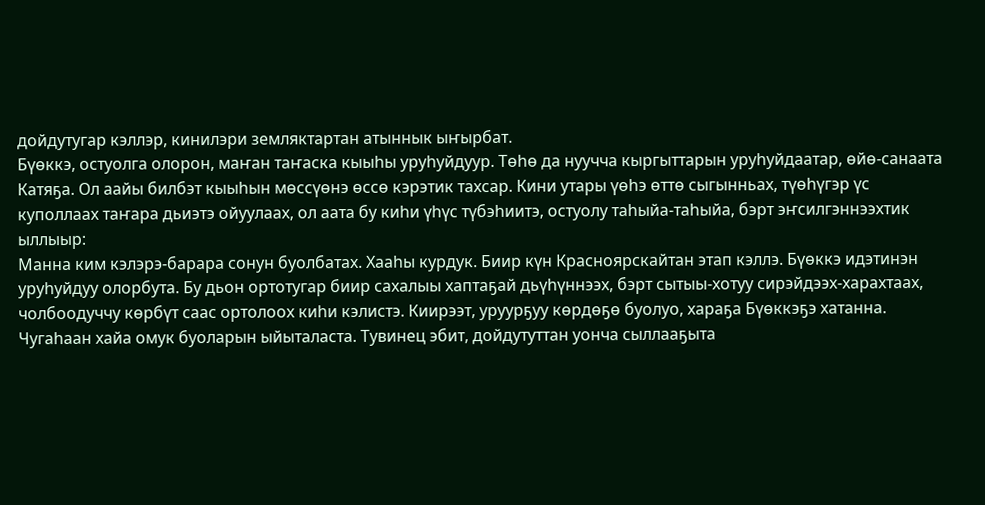дойдутугар кэллэр, кинилэри земляктартан атыннык ыҥырбат.
Бүөккэ, остуолга олорон, маҥан таҥаска кыыһы уруһуйдуур. Төһө да нуучча кыргыттарын уруһуйдаатар, өйө-санаата Катяҕа. Ол аайы билбэт кыыһын мөссүөнэ өссө кэрэтик тахсар. Кини утары үөһэ өттө сыгынньах, түөһүгэр үс куполлаах таҥара дьиэтэ ойуулаах, ол аата бу киһи үһүс түбэһиитэ, остуолу таһыйа-таһыйа, бэрт эҥсилгэннээхтик ыллыыр:
Манна ким кэлэрэ-барара сонун буолбатах. Хааһы курдук. Биир күн Красноярскайтан этап кэллэ. Бүөккэ идэтинэн уруһуйдуу олорбута. Бу дьон ортотугар биир сахалыы хаптаҕай дьүһүннээх, бэрт сытыы-хотуу сирэйдээх-харахтаах, чолбоодуччу көрбүт саас ортолоох киһи кэлистэ. Киирээт, уруурҕуу көрдөҕө буолуо, хараҕа Бүөккэҕэ хатанна. Чугаһаан хайа омук буоларын ыйыталаста. Тувинец эбит, дойдутуттан уонча сыллааҕыта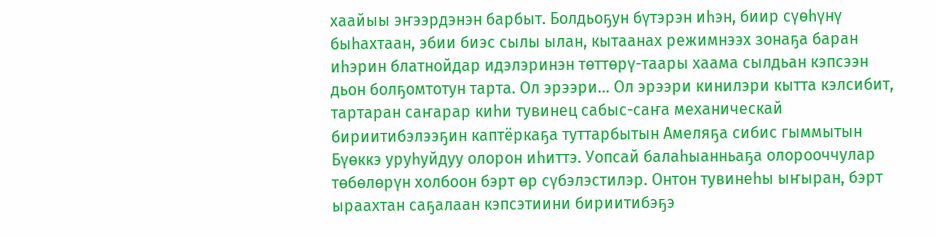хаайыы эҥээрдэнэн барбыт. Болдьоҕун бүтэрэн иһэн, биир сүөһүнү быһахтаан, эбии биэс сылы ылан, кытаанах режимнээх зонаҕа баран иһэрин блатнойдар идэлэринэн төттөрү-таары хаама сылдьан кэпсээн дьон болҕомтотун тарта. Ол эрээри… Ол эрээри кинилэри кытта кэлсибит, тартаран саҥарар киһи тувинец сабыс-саҥа механическай бириитибэлээҕин каптёркаҕа туттарбытын Амеляҕа сибис гыммытын Бүөккэ уруһуйдуу олорон иһиттэ. Уопсай балаһыанньаҕа олорооччулар төбөлөрүн холбоон бэрт өр сүбэлэстилэр. Онтон тувинеһы ыҥыран, бэрт ыраахтан саҕалаан кэпсэтиини бириитибэҕэ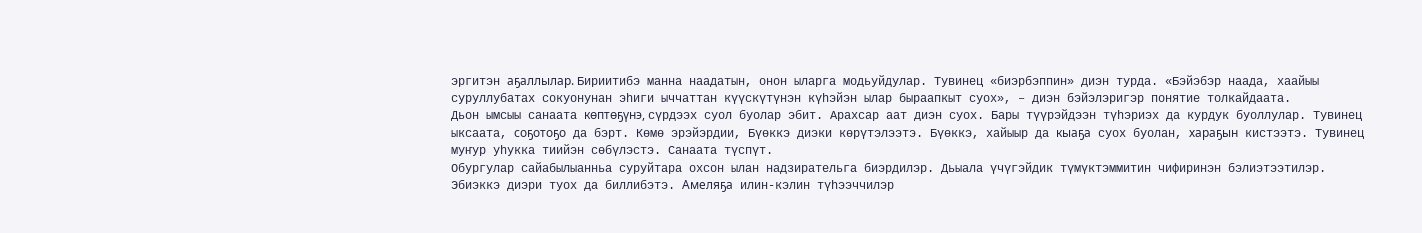эргитэн аҕаллылар. Бириитибэ манна наадатын, онон ыларга модьуйдулар. Тувинец «биэрбэппин» диэн турда. «Бэйэбэр наада, хаайыы суруллубатах сокуонунан эһиги ыччаттан күүскүтүнэн күһэйэн ылар быраапкыт суох», – диэн бэйэлэригэр понятие толкайдаата.
Дьон ымсыы санаата көптөҕүнэ, сүрдээх суол буолар эбит. Арахсар аат диэн суох. Бары түүрэйдээн түһэриэх да курдук буоллулар. Тувинец ыксаата, соҕотоҕо да бэрт. Көмө эрэйэрдии, Бүөккэ диэки көрүтэлээтэ. Бүөккэ, хайыыр да кыаҕа суох буолан, хараҕын кистээтэ. Тувинец муҥур уһукка тиийэн сөбүлэстэ. Санаата түспүт.
Обургулар сайабылыанньа суруйтара охсон ылан надзирательга биэрдилэр. Дьыала үчүгэйдик түмүктэммитин чифиринэн бэлиэтээтилэр.
Эбиэккэ диэри туох да биллибэтэ. Амеляҕа илин-кэлин түһээччилэр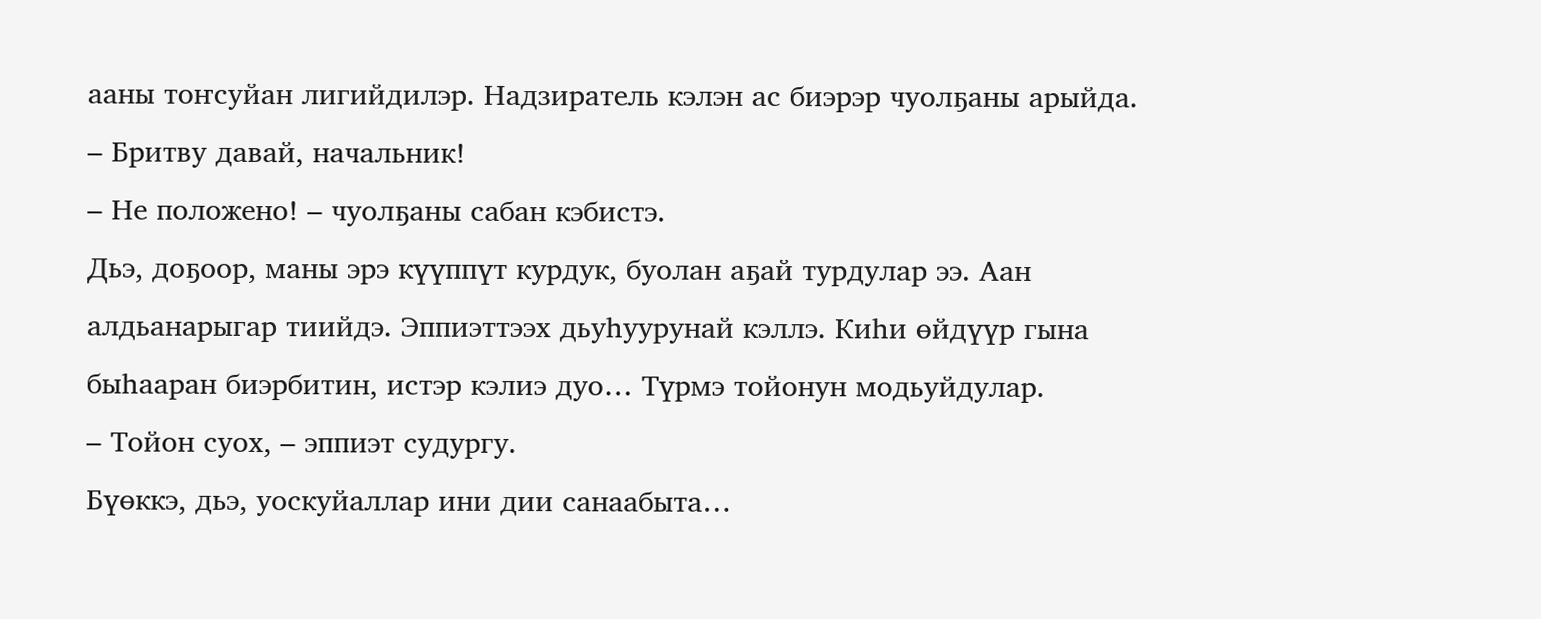ааны тоҥсуйан лигийдилэр. Надзиратель кэлэн ас биэрэр чуолҕаны арыйда.
– Бритву давай, начальник!
– Не положено! – чуолҕаны сабан кэбистэ.
Дьэ, доҕоор, маны эрэ күүппүт курдук, буолан аҕай турдулар ээ. Аан алдьанарыгар тиийдэ. Эппиэттээх дьуһуурунай кэллэ. Киһи өйдүүр гына быһааран биэрбитин, истэр кэлиэ дуо… Түрмэ тойонун модьуйдулар.
– Тойон суох, – эппиэт судургу.
Бүөккэ, дьэ, уоскуйаллар ини дии санаабыта…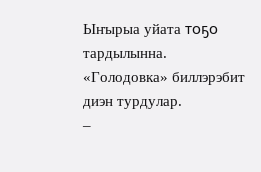Ыҥырыа уйата тоҕо тардылынна. «Голодовка» биллэрэбит диэн турдулар.
–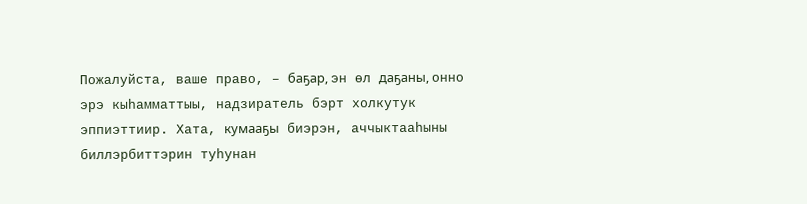Пожалуйста, ваше право, – баҕар, эн өл даҕаны, онно эрэ кыһамматтыы, надзиратель бэрт холкутук эппиэттиир. Хата, кумааҕы биэрэн, аччыктааһыны биллэрбиттэрин туһунан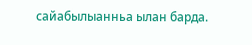сайабылыанньа ылан барда.